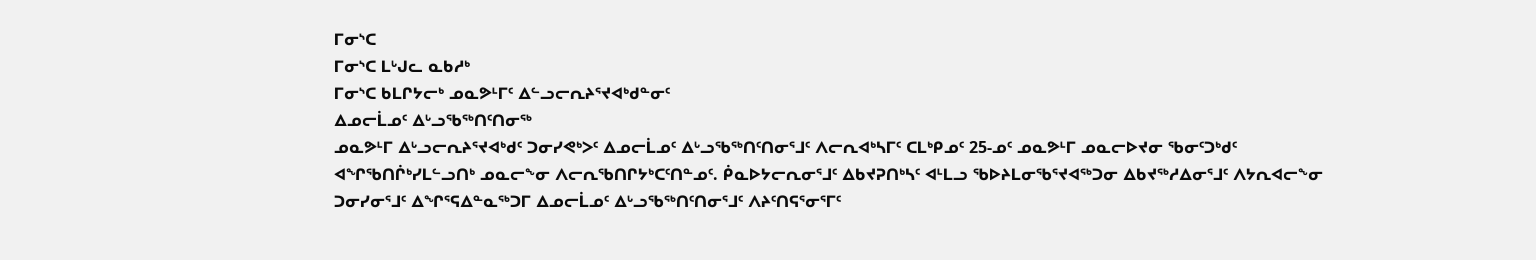ᒥᓂᔅᑕ
ᒥᓂᔅᑕ ᒪᒡᒍᓚ ᓇᑲᓱᒃ
ᒥᓂᔅᑕ ᑲᒪᒋᔭᓕᒃ ᓄᓇᕗᒻᒥᑦ ᐃᓪᓗᓕᕆᔨᕐᔪᐊᒃᑯᓐᓂᑦ
ᐃᓄᓕᒫᓄᑦ ᐃᒡᓗᖃᖅᑎᑦᑎᓂᖅ
ᓄᓇᕗᒻᒥ ᐃᒡᓗᓕᕆᔨᕐᔪᐊᒃᑯᑦ ᑐᓂᓯᕙᒃᐳᑦ ᐃᓄᓕᒫᓄᑦ ᐃᒡᓗᖃᖅᑎᑦᑎᓂᕐᒧᑦ ᐱᓕᕆᐊᒃᓴᒥᑦ ᑕᒪᒃᑭᓄᑦ 25-ᓄᑦ ᓄᓇᕗᒻᒥ ᓄᓇᓕᐅᔪᓂ ᖃᓂᑦᑐᒃᑯᑦ ᐊᖏᖃᑎᒌᒃᓯᒪᓪᓗᑎᒃ ᓄᓇᓕᖕᓂ ᐱᓕᕆᖃᑎᒋᔭᒃᑕᑦᑎᓐᓄᑦ. ᑮᓇᐅᔭᓕᕆᓂᕐᒧᑦ ᐃᑲᔪᕈᑎᒃᓴᑦ ᐊᒻᒪᓗ ᖃᐅᔨᒪᓂᖃᕐᔪᐊᖅᑐᓂ ᐃᑲᔪᖅᓱᐃᓂᕐᒧᑦ ᐱᔭᕆᐊᓕᖕᓂ ᑐᓂᓯᓂᕐᒧᑦ ᐃᖏᕐᕋᐃᓐᓇᖅᑐᒥ ᐃᓄᓕᒫᓄᑦ ᐃᒡᓗᖃᖅᑎᑦᑎᓂᕐᒧᑦ ᐱᔨᑦᑎᕋᕐᓂᕐᒥᑦ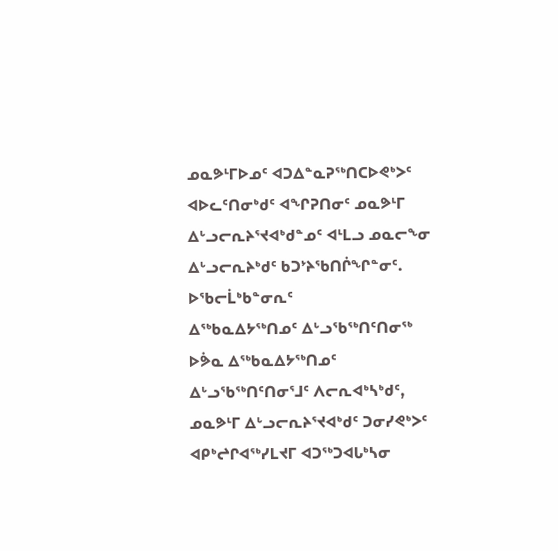ᓄᓇᕗᒻᒥᐅᓄᑦ ᐊᑐᐃᓐᓇᕈᖅᑎᑕᐅᕙᒃᐳᑦ ᐊᐅᓚᑦᑎᓂᒃᑯᑦ ᐊᖏᕈᑎᓂᑦ ᓄᓇᕗᒻᒥ ᐃᒡᓗᓕᕆᔨᕐᔪᐊᒃᑯᓐᓄᑦ ᐊᒻᒪᓗ ᓄᓇᓕᖕᓂ ᐃᒡᓗᓕᕆᔨᒃᑯᑦ ᑲᑐᔾᔨᖃᑎᒌᖏᓐᓂᑦ.
ᐅᖃᓕᒫᒃᑲᓐᓂᕆᑦ
ᐃᖅᑲᓇᐃᔭᖅᑎᓄᑦ ᐃᒡᓗᖃᖅᑎᑦᑎᓂᖅ
ᐅᕘᓇ ᐃᖅᑲᓇᐃᔭᖅᑎᓄᑦ ᐃᒡᓗᖃᖅᑎᑦᑎᓂᕐᒧᑦ ᐱᓕᕆᐊᒃᓴᒃᑯᑦ, ᓄᓇᕗᒻᒥ ᐃᒡᓗᓕᕆᔨᕐᔪᐊᒃᑯᑦ ᑐᓂᓯᕙᒃᐳᑦ ᐊᑭᒃᖠᒋᐊᖅᓯᒪᔪᒥ ᐊᑐᖅᑐᐊᒐᒃᓴᓂ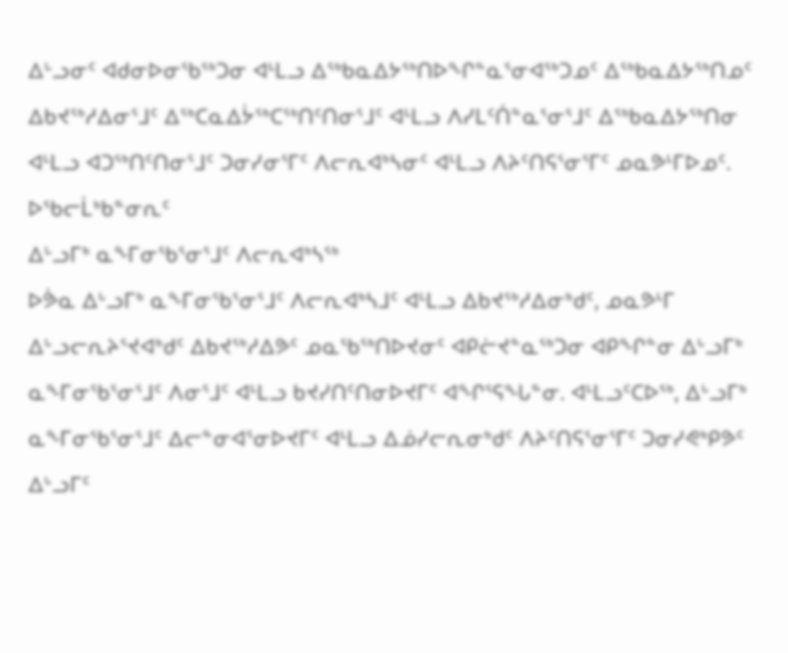ᐃᒡᓗᓂᑦ ᐊᑯᓂᐅᓂᖃᖅᑐᓂ ᐊᒻᒪᓗ ᐃᖅᑲᓇᐃᔭᖅᑎᐅᖏᓐᓇᕐᓂᐊᖅᑐᓄᑦ ᐃᖅᑲᓇᐃᔭᖅᑎᓄᑦ ᐃᑲᔪᖅᓱᐃᓂᕐᒧᑦ ᐃᖅᑕᓇᐃᔮᖅᑕᖅᑎᑦᑎᓂᕐᒧᑦ ᐊᒻᒪᓗ ᐱᓯᒪᑦᑏᓐᓇᕐᓂᕐᒧᑦ ᐃᖅᑲᓇᐃᔭᖅᑎᓂ ᐊᒻᒪᓗ ᐊᑐᖅᑎᑦᑎᓂᕐᒧᑦ ᑐᓂᓯᓂᕐᒥᑦ ᐱᓕᕆᐊᒃᓴᓂᑦ ᐊᒻᒪᓗ ᐱᔨᑦᑎᕋᕐᓂᕐᒥᑦ ᓄᓇᕗᒻᒥᐅᓄᑦ.
ᐅᖃᓕᒫᒃᑲᓐᓂᕆᑦ
ᐃᒡᓗᒥᒃ ᓇᖕᒥᓂᖃᕐᓂᕐᒧᑦ ᐱᓕᕆᐊᒃᓴᖅ
ᐅᕘᓇ ᐃᒡᓗᒥᒃ ᓇᖕᒥᓂᖃᕐᓂᕐᒧᑦ ᐱᓕᕆᐊᒃᓴᒧᑦ ᐊᒻᒪᓗ ᐃᑲᔪᖅᓱᐃᓂᒃᑯᑦ, ᓄᓇᕗᒻᒥ ᐃᒡᓗᓕᕆᔨᕐᔪᐊᒃᑯᑦ ᐃᑲᔪᖅᓱᐃᕗᑦ ᓄᓇᖃᖅᑎᐅᔪᓂᑦ ᐊᑭᓖᔪᓐᓇᖅᑐᓂ ᐊᑭᖏᓐᓂ ᐃᒡᓗᒥᒃ ᓇᖕᒥᓂᖃᕐᓂᕐᒧᑦ ᐱᓂᕐᒧᑦ ᐊᒻᒪᓗ ᑲᔪᓯᑎᑦᑎᓂᐅᔪᒥᑦ ᐊᖏᕐᕋᖓᓐᓂ. ᐊᒻᒪᓗᑦᑕᐅᖅ, ᐃᒡᓗᒥᒃ ᓇᖕᒥᓂᖃᕐᓂᕐᒧᑦ ᐃᓕᓐᓂᐊᕐᓂᐅᔪᒥᑦ ᐊᒻᒪᓗ ᐃᓅᓯᓕᕆᓂᒃᑯᑦ ᐱᔨᑦᑎᕋᕐᓂᕐᒥᑦ ᑐᓂᓯᕙᒃᑭᕗᑦ ᐃᒡᓗᒥᑦ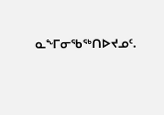ᓇᖕᒥᓂᖃᖅᑎᐅᔪᓄᑦ.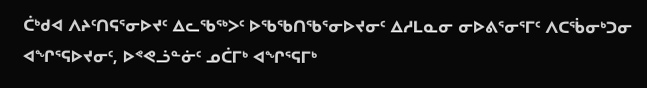ᑖᒃᑯᐊ ᐱᔨᑦᑎᕋᕐᓂᐅᔪᑦ ᐃᓚᖃᖅᐳᑦ ᐅᖃᖃᑎᖃᕐᓂᐅᔪᓂᑦ ᐃᓱᒪᓇᓂ ᓂᐅᕕᕐᓂᕐᒥᑦ ᐱᑕᖄᓂᒃᑐᓂ ᐊᖏᕐᕋᐅᔪᓂᑦ, ᐅᕝᕙᓘᓐᓃᑦ ᓄᑖᒥᒃ ᐊᖏᕐᕋᒥᒃ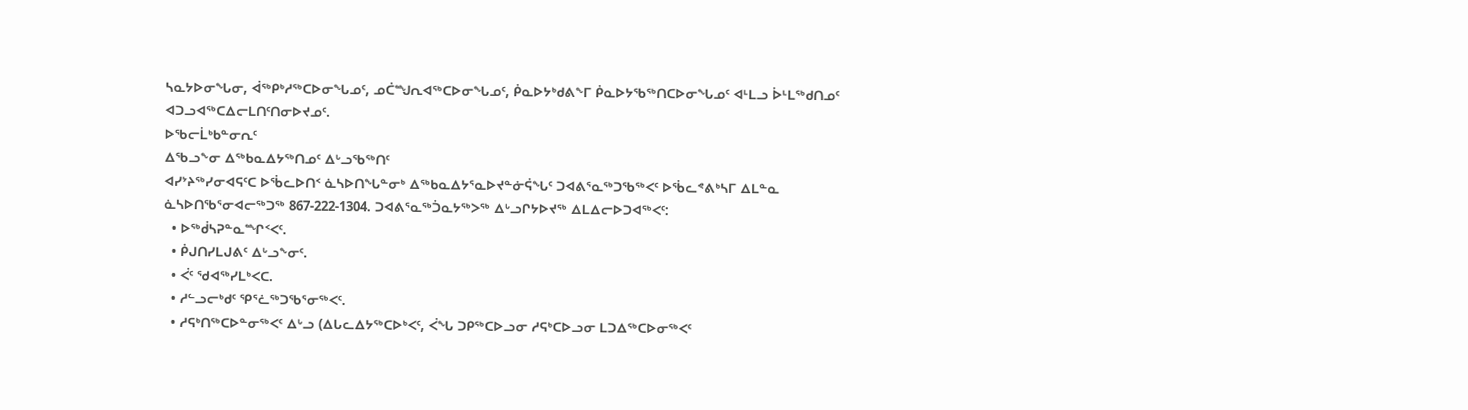ᓴᓇᔭᐅᓂᖓᓂ, ᐋᖅᑭᒃᓱᖅᑕᐅᓂᖓᓄᑦ, ᓄᑖᙳᕆᐊᖅᑕᐅᓂᖓᓄᑦ, ᑮᓇᐅᔭᒃᑯᕕᖕᒥ ᑮᓇᐅᔭᖃᖅᑎᑕᐅᓂᖓᓄᑦ ᐊᒻᒪᓗ ᐆᒻᒪᖅᑯᑎᓄᑦ ᐊᑐᓗᐊᖅᑕᐃᓕᒪᑎᑦᑎᓂᐅᔪᓄᑦ.
ᐅᖃᓕᒫᒃᑲᓐᓂᕆᑦ
ᐃᖃᓗᖕᓂ ᐃᖅᑲᓇᐃᔭᖅᑎᓄᑦ ᐃᒡᓗᖃᖅᑎᑦ
ᐊᓯᔾᔨᖅᓯᓂᐊᕋᑦᑕ ᐅᖄᓚᐅᑎᑉ ᓈᓴᐅᑎᖓᓐᓂᒃ ᐃᖅᑲᓇᐃᔭᕐᓇᐅᔪᓐᓃᕌᖓᑦ ᑐᐊᕕᕐᓇᖅᑐᖃᖅᐸᑦ ᐅᖄᓚᕝᕕᒃᓴᒥ ᐃᒪᓐᓇ ᓈᓴᐅᑎᖃᕐᓂᐊᓕᖅᑐᖅ 867-222-1304. ᑐᐊᕕᕐᓇᖅᑑᓇᔭᖅᐳᖅ ᐃᒡᓗᒋᔭᐅᔪᖅ ᐃᒪᐃᓕᐅᑐᐊᖅᐸᑦ:
  • ᐅᖅᑰᓴᕈᓐᓇᙱᑉᐸᑦ.
  • ᑮᒍᑎᓯᒪᒍᕕᑦ ᐃᒡᓗᖕᓂᑦ.
  • ᐹᑦ ᖁᐊᖅᓯᒪᒃᐸᑕ.
  • ᓱᓪᓗᓕᒃᑯᑦ ᕿᕐᓛᖅᑐᖃᕐᓂᖅᐸᑦ.
  • ᓱᕋᒃᑎᖅᑕᐅᓐᓂᖅᐸᑦ ᐃᒡᓗ (ᐃᒐᓚᐃᔭᖅᑕᐅᒃᐸᑦ, ᐹᖓ ᑐᑭᖅᑕᐅᓗᓂ ᓱᕋᒃᑕᐅᓗᓂ ᒪᑐᐃᖅᑕᐅᓂᖅᐸᑦ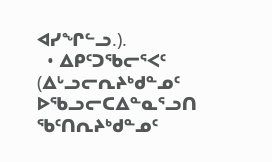ᐊᓯᖏᓪᓗ.).
  • ᐃᑭᑦᑐᖃᓕᕐᐸᑦ (ᐃᒡᓗᓕᕆᔨᒃᑯᓐᓄᑦ ᐅᖃᓗᓕᑕᐃᓐᓇᕐᓗᑎ ᖃᑦᑎᕆᔨᒃᑯᓐᓄᑦ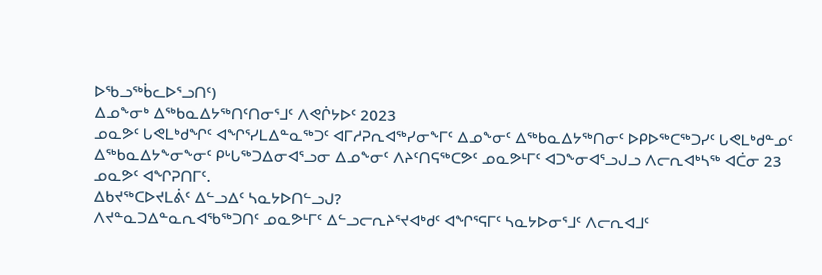ᐅᖃᓗᖅᑳᓚᐅᕐᓗᑎᑦ)
ᐃᓄᖕᓂᒃ ᐃᖅᑲᓇᐃᔭᖅᑎᑦᑎᓂᕐᒧᑦ ᐱᕙᒌᔭᐅᑦ 2023
ᓄᓇᕗᑦ ᒐᕙᒪᒃᑯᖏᑦ ᐊᖏᕐᓯᒪᐃᓐᓇᖅᑐᑦ ᐊᒥᓱᕈᕆᐊᖅᓯᓂᖕᒥᑦ ᐃᓄᖕᓂᑦ ᐃᖅᑲᓇᐃᔭᖅᑎᓂᑦ ᐅᑭᐅᖅᑕᖅᑐᓯᑦ ᒐᕙᒪᒃᑯᓐᓄᑦ ᐃᖅᑲᓇᐃᔭᖕᓂᖕᓂᑦ ᑭᒡᒐᖅᑐᐃᓂᐊᕐᓗᓂ ᐃᓄᖕᓂᑦ ᐱᔨᑦᑎᕋᖅᑕᕗᑦ ᓄᓇᕗᒻᒥᑦ ᐊᑐᖕᓂᐊᕐᓗᒍᓗ ᐱᓕᕆᐊᒃᓴᖅ ᐊᑖᓂ 23 ᓄᓇᕗᑦ ᐊᖏᕈᑎᒥᑦ.
ᐃᑲᔪᖅᑕᐅᔪᒪᕖᑦ ᐃᓪᓗᐃᑦ ᓴᓇᔭᐅᑎᓪᓗᒍ?
ᐱᔪᓐᓇᑐᐃᓐᓇᕆᐊᖃᖅᑐᑎᑦ ᓄᓇᕗᒻᒥᑦ ᐃᓪᓗᓕᕆᔨᕐᔪᐊᒃᑯᑦ ᐊᖏᕐᕋᒥᑦ ᓴᓇᔭᐅᓂᕐᒧᑦ ᐱᓕᕆᐊᒧᑦ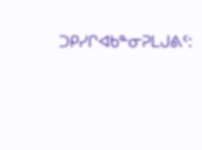ᑐᑭᓯᒋᐊᑲᓐᓂᕈᒪᒍᕕᑦ: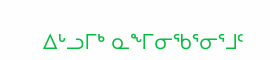ᐃᒡᓗᒥᒃ ᓇᖕᒥᓂᖃᕐᓂᕐᒧᑦ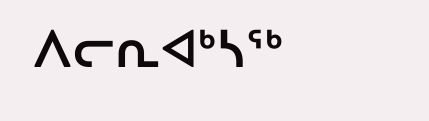ᐱᓕᕆᐊᒃᓴᖅ